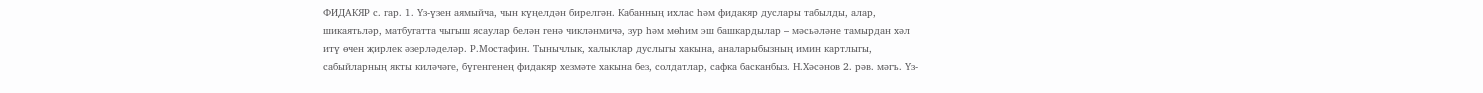ФИДАКЯР с. гар. 1. Үз-үзен аямыйча, чын күңелдән бирелгән. Кабанның ихлас һәм фидакяр дуслары табылды, алар, шикаятьләр, матбугатта чыгыш ясаулар белән генә чикләнмичә, зур һәм мөһим эш башкардылар – мәсьәләне тамырдан хәл итү өчен җирлек әзерләделәр. Р.Мостафин. Тынычлык, халыклар дуслыгы хакына, аналарыбызның имин картлыгы, сабыйларның якты киләчәге, бүгенгенең фидакяр хезмәте хакына без, солдатлар, сафка басканбыз. Н.Хәсәнов 2. рәв. мәгъ. Үз-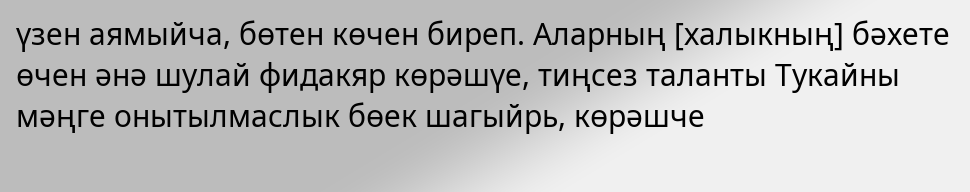үзен аямыйча, бөтен көчен биреп. Аларның [халыкның] бәхете өчен әнә шулай фидакяр көрәшүе, тиңсез таланты Тукайны мәңге онытылмаслык бөек шагыйрь, көрәшче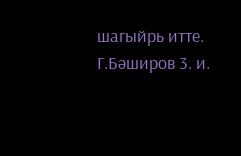шагыйрь итте. Г.Бәширов 3. и.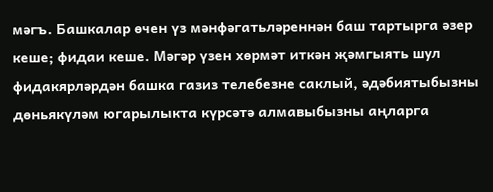мәгъ. Башкалар өчен үз мәнфәгатьләреннән баш тартырга әзер кеше; фидаи кеше. Мәгәр үзен хөрмәт иткән җәмгыять шул фидакярләрдән башка газиз телебезне саклый, әдәбиятыбызны дөньякүләм югарылыкта күрсәтә алмавыбызны аңларга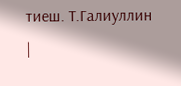тиеш. Т.Галиуллин |